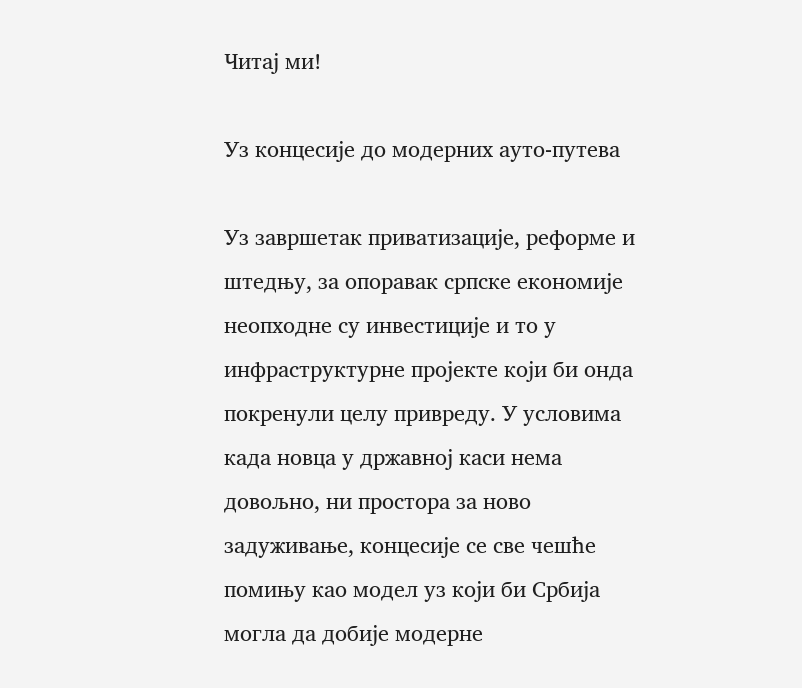Читај ми!

Уз концесије до модерних ауто-путева

Уз завршетак приватизације, реформе и штедњу, за опоравак српске економије неопходне су инвестиције и то у инфраструктурне пројекте који би онда покренули целу привреду. У условима када новца у државној каси нема довољно, ни простора за ново задуживање, концесије се све чешће помињу као модел уз који би Србија могла да добије модерне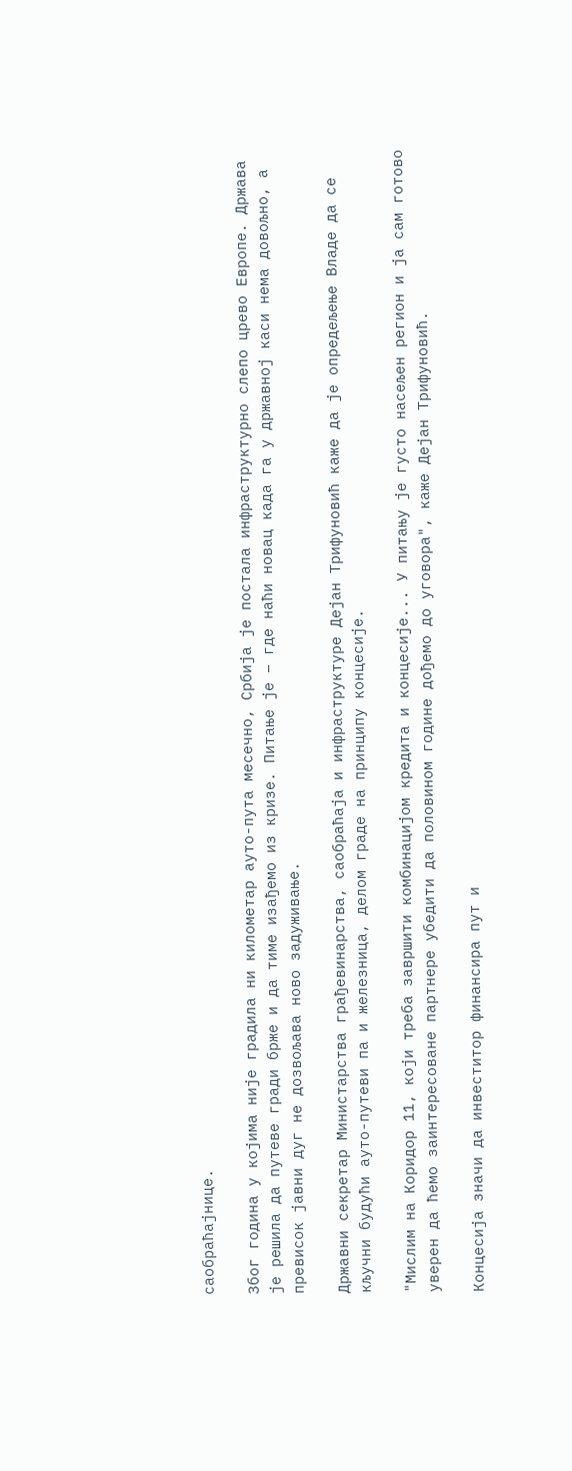саобраћајнице.

Због година у којима ниje градилa ни километар ауто-пута месечно, Србија је постала инфраструктурно слепо црево Европе. Држава је решила да путеве гради брже и да тиме изађемо из кризе. Питање је – где наћи новац када га у државној каси нема довољно, а превисок јавни дуг не дозвољава ново задуживање.

Државни секретар Министарства грађевинарства, саобраћаја и инфраструктуре Дејан Трифуновић каже да је опредељење Владе да се кључни будући ауто-путеви па и железница, делом граде на принципу концесије.

"Мислим на Коридор 11, који треба завршити комбинацијом кредита и концесије... У питању је густо насељен регион и ја сам готово уверен да ћемо заинтересоване партнере убедити да половином године дођемо до уговора", каже Дејан Трифуновић.

Концесија значи да инвеститор финансира пут и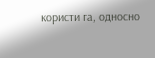користи га, односно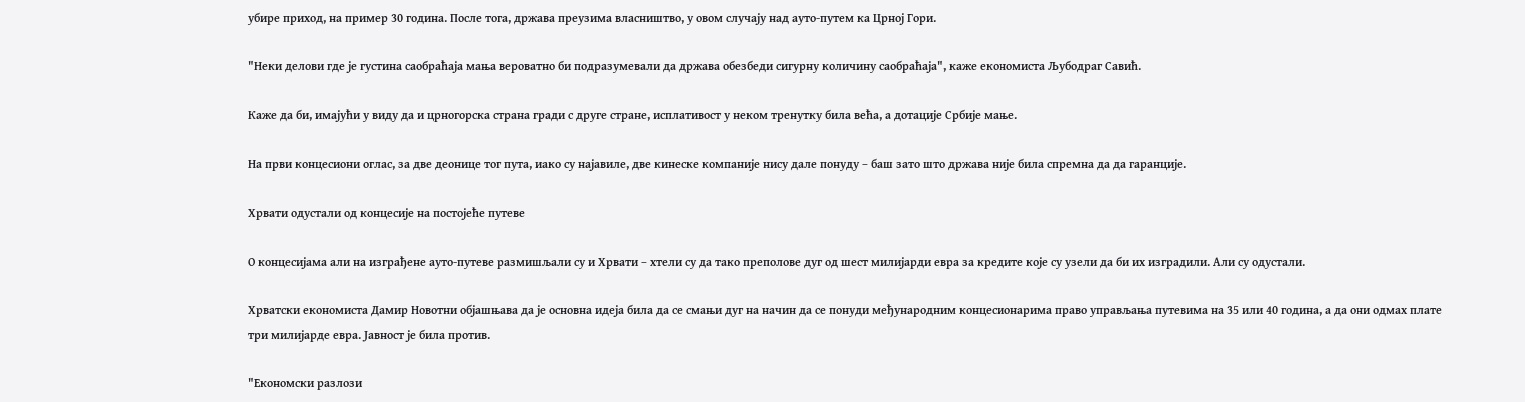убире приход, на пример 30 година. После тога, држава преузима власништво, у овом случају над ауто-путем ка Црној Гори.

"Неки делови где је густина саобраћаја мања вероватно би подразумевали да држава обезбеди сигурну количину саобраћаја", каже економиста Љубодраг Савић.

Каже да би, имајући у виду да и црногорска страна гради с друге стране, исплативост у неком тренутку била већа, а дотације Србије мање.

На први концесиони оглас, за две деонице тог пута, иако су најавиле, две кинеске компаније нису дале понуду – баш зато што држава није била спремна да да гаранције.

Хрвати одустали од концесије на постојеће путеве

О концесијама али на изграђене ауто-путеве размишљали су и Хрвати – хтели су да тако преполове дуг од шест милијарди евра за кредите које су узели да би их изградили. Али су одустали.

Хрватски економиста Дамир Новотни објашњава да је основна идеја била да се смањи дуг на начин да се понуди међународним концесионарима право управљања путевима на 35 или 40 година, а да они одмах плате три милијарде евра. Јавност је била против.

"Економски разлози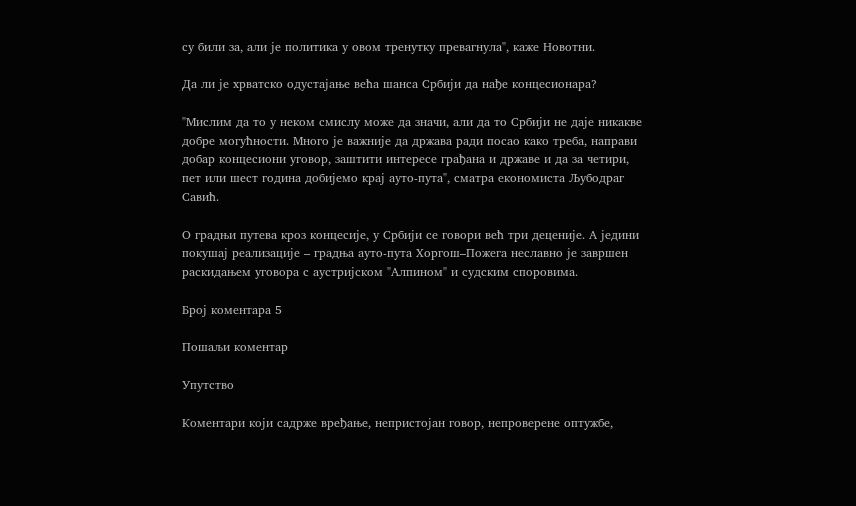су били за, али је политика у овом тренутку превагнула", каже Новотни.

Да ли је хрватско одустајање већа шанса Србији да нађе концесионара?

"Мислим да то у неком смислу може да значи, али да то Србији не даје никакве добре могућности. Много је важније да држава ради посао како треба, направи добар концесиони уговор, заштити интересе грађана и државе и да за четири, пет или шест година добијемо крај ауто-пута", сматра економиста Љубодраг Савић.

О градњи путева кроз концесије, у Србији се говори већ три деценије. А једини покушај реализације – градња ауто-пута Хоргош–Пожега неславно је завршен раскидањем уговора с аустријском "Алпином" и судским споровима.

Број коментара 5

Пошаљи коментар

Упутство

Коментари који садрже вређање, непристојан говор, непроверене оптужбе,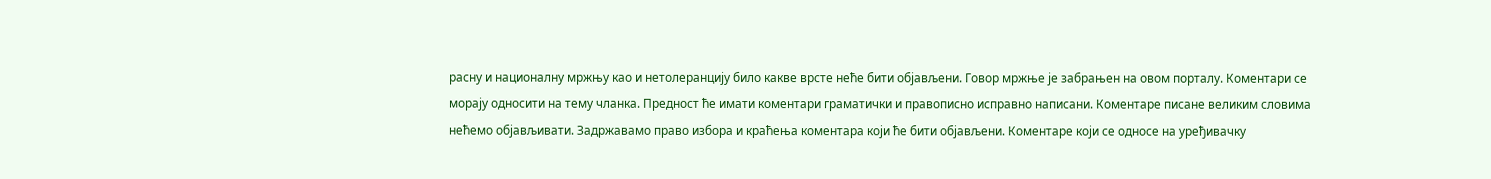расну и националну мржњу као и нетолеранцију било какве врсте неће бити објављени. Говор мржње је забрањен на овом порталу. Коментари се морају односити на тему чланка. Предност ће имати коментари граматички и правописно исправно написани. Коментаре писане великим словима нећемо објављивати. Задржавамо право избора и краћења коментара који ће бити објављени. Коментаре који се односе на уређивачку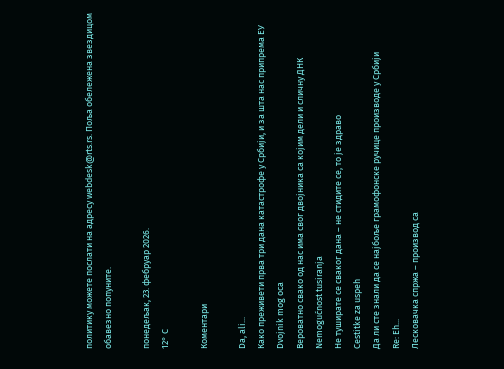политику можете послати на адресу webdesk@rts.rs. Поља обележена звездицом обавезно попуните.

понедељак, 23. фебруар 2026.
12° C

Коментари

Da, ali...
Како преживети прва три дана катастрофе у Србији, и за шта нас припрема ЕУ
Dvojnik mog oca
Вероватно свако од нас има свог двојника са којим дели и сличну ДНК
Nemogućnost tusiranja
Не туширате се сваког дана – не стидите се, то је здраво
Cestitke za uspeh
Да ли сте знали да се најбоље грамофонске ручице производе у Србији
Re: Eh...
Лесковачка спржа – производ са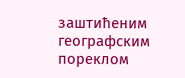заштићеним географским пореклом